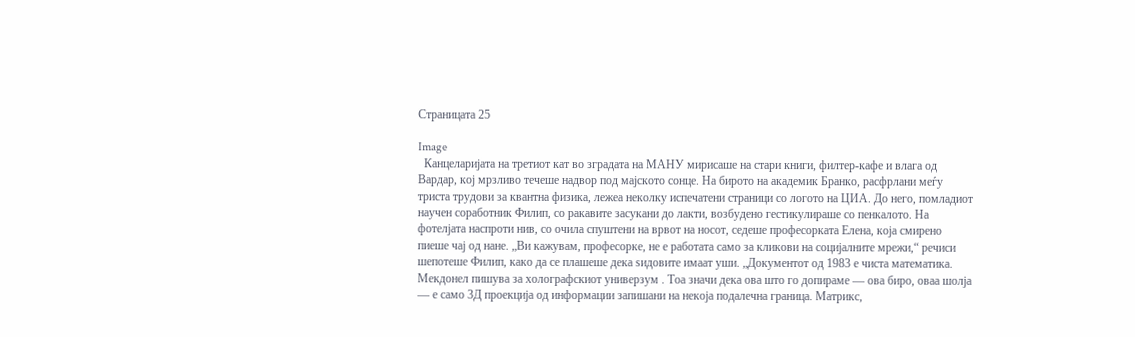Страницата 25

Image
  Канцеларијата на третиот кат во зградата на МАНУ мирисаше на стари книги, филтер-кафе и влага од Вардар, кој мрзливо течеше надвор под мајското сонце. На бирото на академик Бранко, расфрлани меѓу триста трудови за квантна физика, лежеа неколку испечатени страници со логото на ЦИА. До него, помладиот научен соработник Филип, со ракавите засукани до лакти, возбудено гестикулираше со пенкалото. На фотелјата наспроти нив, со очила спуштени на врвот на носот, седеше професорката Елена, која смирено пиеше чај од нане. „Ви кажувам, професорке, не е работата само за кликови на социјалните мрежи,“ речиси шепотеше Филип, како да се плашеше дека ѕидовите имаат уши. „Документот од 1983 е чиста математика. Мекдонел пишува за холографскиот универзум . Тоа значи дека ова што го допираме — ова биро, оваа шолја — е само 3Д проекција од информации запишани на некоја подалечна граница. Матрикс,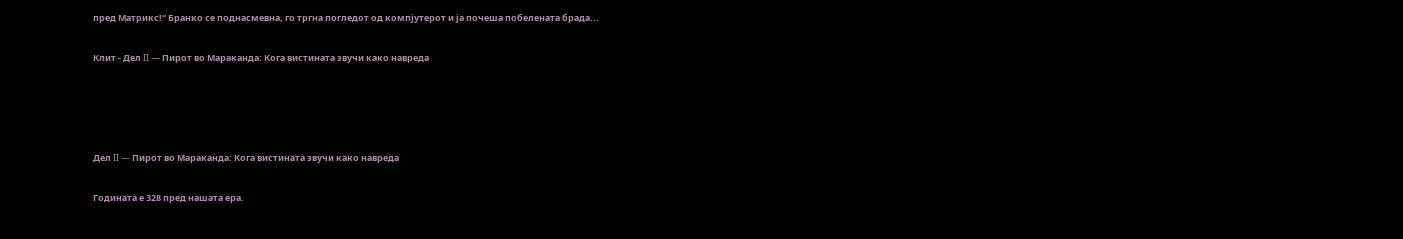пред Матрикс!“ Бранко се поднасмевна, го тргна погледот од компјутерот и ја почеша побелената брада...

Клит - Дел II — Пирот во Мараканда: Кога вистината звучи како навреда




Дел II — Пирот во Мараканда: Кога вистината звучи како навреда

Годината е 328 пред нашата ера.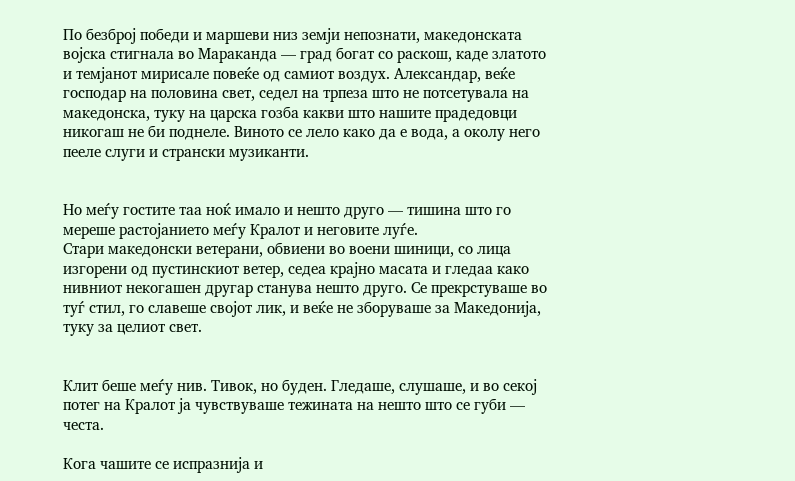По безброј победи и маршеви низ земји непознати, македонската војска стигнала во Мараканда — град богат со раскош, каде златото и темјанот мирисале повеќе од самиот воздух. Александар, веќе господар на половина свет, седел на трпеза што не потсетувала на македонска, туку на царска гозба какви што нашите прадедовци никогаш не би поднеле. Виното се лело како да е вода, а околу него пееле слуги и странски музиканти.


Но меѓу гостите таа ноќ имало и нешто друго — тишина што го мереше растојанието меѓу Кралот и неговите луѓе.
Стари македонски ветерани, обвиени во воени шиници, со лица изгорени од пустинскиот ветер, седеа крајно масата и гледаа како нивниот некогашен другар станува нешто друго. Се прекрстуваше во туѓ стил, го славеше својот лик, и веќе не зборуваше за Македонија, туку за целиот свет.


Клит беше меѓу нив. Тивок, но буден. Гледаше, слушаше, и во секој потег на Кралот ја чувствуваше тежината на нешто што се губи — честа.

Кога чашите се испразнија и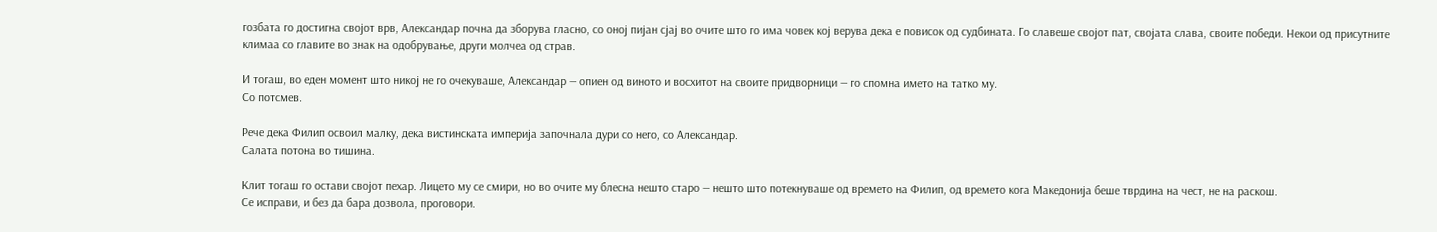гозбата го достигна својот врв, Александар почна да зборува гласно, со оној пијан сјај во очите што го има човек кој верува дека е повисок од судбината. Го славеше својот пат, својата слава, своите победи. Некои од присутните климаа со главите во знак на одобрување, други молчеа од страв.

И тогаш, во еден момент што никој не го очекуваше, Александар — опиен од виното и восхитот на своите придворници — го спомна името на татко му.
Со потсмев.

Рече дека Филип освоил малку, дека вистинската империја започнала дури со него, со Александар.
Салата потона во тишина.

Клит тогаш го остави својот пехар. Лицето му се смири, но во очите му блесна нешто старо — нешто што потекнуваше од времето на Филип, од времето кога Македонија беше тврдина на чест, не на раскош.
Се исправи, и без да бара дозвола, проговори.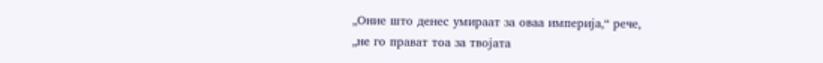„Оние што денес умираат за оваа империја,“ рече,
„не го прават тоа за твојата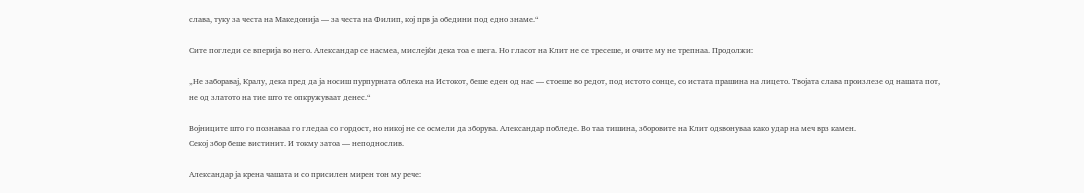слава, туку за честа на Македонија — за честа на Филип, кој прв ја обедини под едно знаме.“

Сите погледи се вперија во него. Александар се насмеа, мислејќи дека тоа е шега. Но гласот на Клит не се тресеше, и очите му не трепнаа. Продолжи:

„Не заборавај, Кралу, дека пред да ја носиш пурпурната облека на Истокот, беше еден од нас — стоеше во редот, под истото сонце, со истата прашина на лицето. Твојата слава произлезе од нашата пот, не од златото на тие што те опкружуваат денес.“

Војниците што го познаваа го гледаа со гордост, но никој не се осмели да зборува. Александар побледе. Во таа тишина, зборовите на Клит одѕвонуваа како удар на меч врз камен.
Секој збор беше вистинит. И токму затоа — неподнослив.

Александар ја крена чашата и со присилен мирен тон му рече: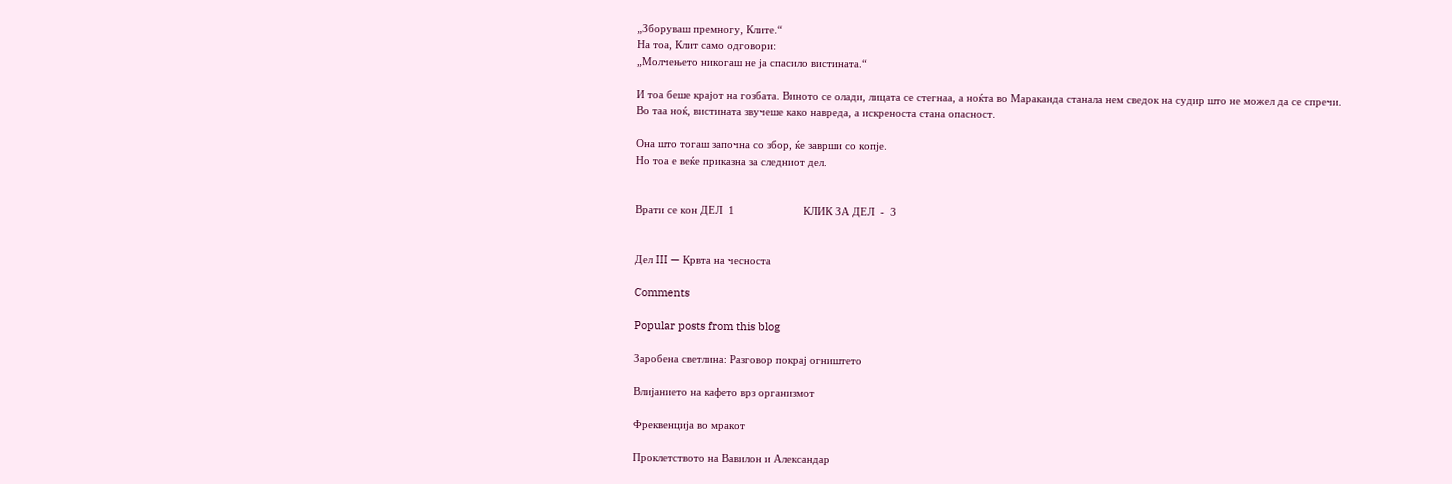„Зборуваш премногу, Клите.“
На тоа, Клит само одговори:
„Молчењето никогаш не ја спасило вистината.“

И тоа беше крајот на гозбата. Виното се олади, лицата се стегнаа, а ноќта во Мараканда станала нем сведок на судир што не можел да се спречи.
Во таа ноќ, вистината звучеше како навреда, а искреноста стана опасност.

Она што тогаш започна со збор, ќе заврши со копје.
Но тоа е веќе приказна за следниот дел.


Врати се кон ДЕЛ  1                       КЛИК ЗА ДЕЛ  -  3


Дел III — Крвта на чесноста

Comments

Popular posts from this blog

Заробена светлина: Разговор покрај огништето

Влијанието на кафето врз организмот

Фреквенција во мракот

Проклетството на Вавилон и Александар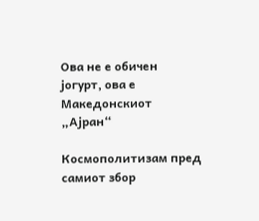Ова не е обичен јогурт, ова е Македонскиот „Ајран“

Космополитизам пред самиот збор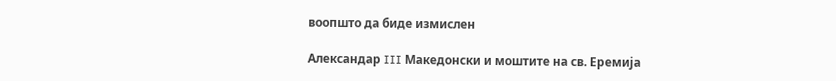воопшто да биде измислен

Александар III Македонски и моштите на св. Еремија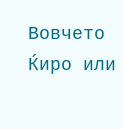Вовчето Ќиро или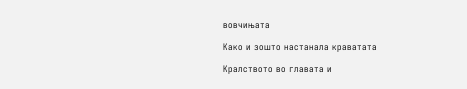вовчињата

Како и зошто настанала краватата

Кралството во главата и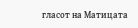гласот на Матицата